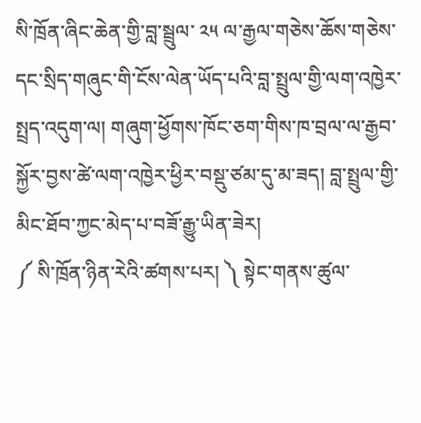སི་ཁྲོན་ཞིང་ཆེན་གྱི་བླ་སྦྲུལ་ ༢༥ ལ་རྒྱལ་གཅེས་ཆོས་གཅེས་དང་སྲིད་གཞུང་གི་ངོས་ལེན་ཡོད་པའི་བླ་སྤྲུལ་གྱི་ལག་འཁྱེར་སྤྲད་འདུག་ལ། གཞུག་ཕྱོགས་ཁོང་ཅག་གིས་ཁ་བྲལ་ལ་རྒྱབ་སྐྱོར་བྱས་ཚེ་ལག་འཁྱེར་ཕྱིར་བསྡུ་ཙམ་དུ་མ་ཟད། བླ་སྤྲུལ་གྱི་མིང་ཐོབ་ཀྱང་མེད་པ་བཟོ་རྒྱུ་ཡིན་ཟེར།
༼ སི་ཁྲོན་ཉིན་རེའི་ཚགས་པར། ༽ སྟེང་གནས་ཚུལ་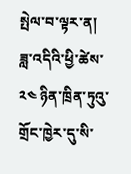སྤེལ་བ་ལྟར་ན། ཟླ་འདིའི་ཕྱི་ཚེས་ ༢༤ ཉིན་ཁྲིན་ཏུའུ་གྲོང་ཁྱེར་དུ་སི་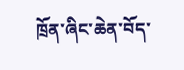ཁྲོན་ཞིང་ཆེན་བོད་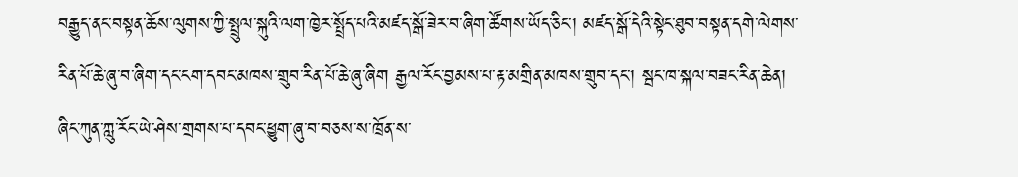བརྒྱུད་ནང་བསྟན་ཆོས་ལུགས་ཀྱི་སྤྲུལ་སྐུའི་ལག་ཁྱེར་སྤྲོད་པའི་མཛད་སྒོ་ཟེར་བ་ཞིག་ཚོགས་ཡོད་ཅིང་། མཛད་སྒོ་དེའི་སྟེང་ཐུབ་བསྟན་དགེ་ལེགས་རིན་པོ་ཆེ་ཞུ་བ་ཞིག་དང་ངག་དབང་མཁས་གྲུབ་རིན་པོ་ཆེ་ཞུ་ཞིག རྒྱལ་རོང་བྱམས་པ་རྟ་མགྲིན་མཁས་གྲུབ་དང་། སྦང་ཁ་སྐལ་བཟང་རིན་ཆེན། ཞིང་ཀུན་ཀླུ་རོང་ཡེ་ཤེས་གྲགས་པ་དབང་ཕྱུག་ཞུ་བ་བཅས་ས་ཁྲོན་ས་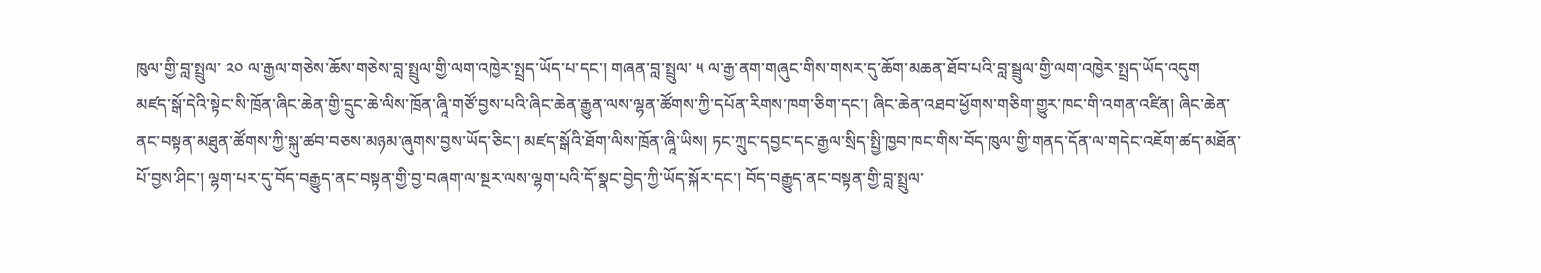ཁུལ་གྱི་བླ་སྤྲུལ་ ༢༠ ལ་རྒྱལ་གཅེས་ཆོས་གཅེས་བླ་སྤྲུལ་གྱི་ལག་འཁྱེར་སྤྲད་ཡོད་པ་དང་། གཞན་བླ་སྤྲུལ་ ༥ ལ་རྒྱ་ནག་གཞུང་གིས་གསར་དུ་ཆོག་མཆན་ཐོབ་པའི་བླ་སྦྲུལ་གྱི་ལག་འཁྱེར་སྤྲད་ཡོད་འདུག
མཛད་སྒོ་དེའི་སྟེང་སི་ཁྲོན་ཞིང་ཆེན་གྱི་དྲུང་ཆེ་ལིས་ཁྲོན་ཞཱི་གཙོ་བྱས་པའི་ཞིང་ཆེན་རྒྱུན་ལས་ལྷན་ཚོགས་ཀྱི་དཔོན་རིགས་ཁག་ཅིག་དང་། ཞིང་ཆེན་འཐབ་ཕྱོགས་གཅིག་གྱུར་ཁང་གི་འགན་འཛིན། ཞིང་ཆེན་ནང་བསྟན་མཐུན་ཚོགས་ཀྱི་སྐུ་ཚབ་བཅས་མཉམ་ཞུགས་བྱས་ཡོད་ཅིང་། མཛད་སྒོའི་ཐོག་ལིས་ཁྲོན་ཞཱི་ཡིས། ཏང་ཀྲུང་དབྱང་དང་རྒྱལ་སྲིད་སྤྱི་ཁྱབ་ཁང་གིས་བོད་ཁུལ་གྱི་གནད་དོན་ལ་གདེང་འཇོག་ཚད་མཐོན་པོ་བྱས་ཤིང་། ལྷག་པར་དུ་བོད་བརྒྱུད་ནང་བསྟན་གྱི་བྱ་བཞག་ལ་སྔར་ལས་ལྷག་པའི་དོ་སྣང་བྱེད་ཀྱི་ཡོད་སྐོར་དང་། བོད་བརྒྱུད་ནང་བསྟན་གྱི་བླ་སྤྲུལ་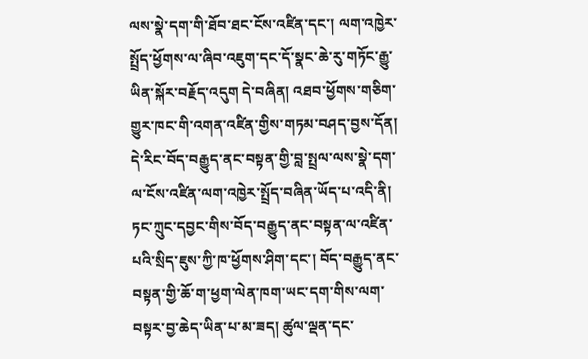ལས་སྣེ་དག་གི་ཐོབ་ཐང་ངོས་འཛིན་དང་། ལག་འཁྱེར་སྤྲོད་ཕྱོགས་ལ་ཞིབ་འཇུག་དང་དོ་སྣང་ཆེ་རུ་གཏོང་རྒྱུ་ཡིན་སྐོར་བརྗོད་འདུག དེ་བཞིན། འཐབ་ཕྱོགས་གཅིག་གྱུར་ཁང་གི་འགན་འཛིན་གྱིས་གཏམ་བཤད་བྱས་དོན། དེ་རིང་བོད་བརྒྱུད་ནང་བསྟན་གྱི་བླ་སྤྲལ་ལས་སྣེ་དག་ལ་ངོས་འཛིན་ལག་འཁྱེར་སྤྲོད་བཞིན་ཡོད་པ་འདི་ནི། ཏང་ཀྲུང་དབྱང་གིས་བོད་བརྒྱུད་ནང་བསྟན་ལ་འཛིན་པའི་སྲིད་ཇུས་ཀྱི་ཁ་ཕྱོགས་ཤིག་དང་། བོད་བརྒྱུད་ནང་བསྟན་གྱི་ཆོ་ག་ཕྱག་ལེན་ཁག་ཡང་དག་གིས་ལག་བསྟར་བྱ་ཆེད་ཡིན་པ་མ་ཟད། ཚུལ་ལྡན་དང་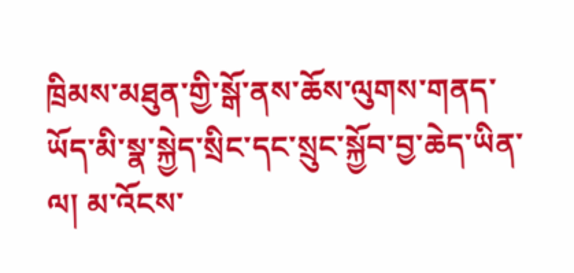ཁྲིམས་མཐུན་གྱི་སྒོ་ནས་ཆོས་ལུགས་གནད་ཡོད་མི་སྣ་སྐྱེད་སྲིང་དང་སྲུང་སྐྱོབ་བྱ་ཆེད་ཡིན་ལ། མ་འོངས་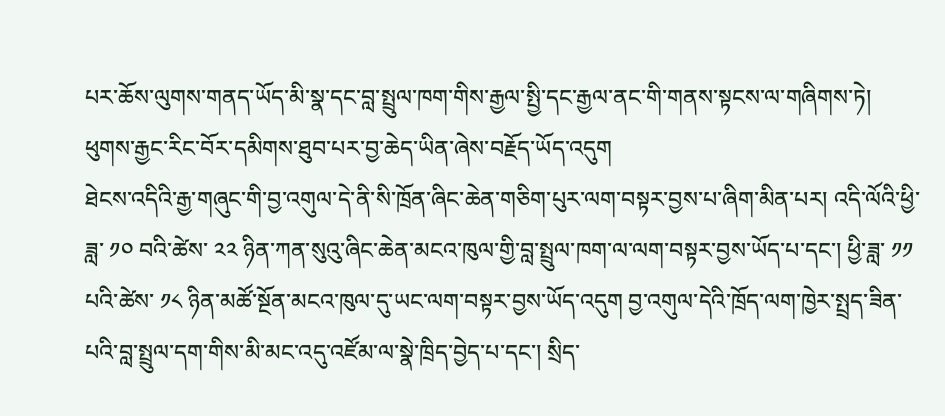པར་ཆོས་ལུགས་གནད་ཡོད་མི་སྣ་དང་བླ་སྤྲུལ་ཁག་གིས་རྒྱལ་སྤྱི་དང་རྒྱལ་ནང་གི་གནས་སྟངས་ལ་གཞིགས་ཏེ། ཕུགས་རྒྱང་རིང་བོར་དམིགས་ཐུབ་པར་བྱ་ཆེད་ཡིན་ཞེས་བརྗོད་ཡོད་འདུག
ཐེངས་འདིའི་རྒྱ་གཞུང་གི་བྱ་འགུལ་དེ་ནི་སི་ཁྲོན་ཞིང་ཆེན་གཅིག་པུར་ལག་བསྟར་བྱས་པ་ཞིག་མིན་པར། འདི་ལོའི་ཕྱི་ཟླ་ ༡༠ བའི་ཚེས་ ༢༢ ཉིན་ཀན་སུའུ་ཞིང་ཆེན་མངའ་ཁུལ་གྱི་བླ་སྤྲུལ་ཁག་ལ་ལག་བསྟར་བྱས་ཡོད་པ་དང་། ཕྱི་ཟླ་ ༡༡ པའི་ཚེས་ ༡༨ ཉིན་མཚོ་སྔོན་མངའ་ཁུལ་དུ་ཡང་ལག་བསྟར་བྱས་ཡོད་འདུག བྱ་འགུལ་དེའི་ཁྲོད་ལག་ཁྱེར་སྤྲད་ཟིན་པའི་བླ་སྤྲུལ་དག་གིས་མི་མང་འདུ་འཛོམ་ལ་སྣེ་ཁྲིད་བྱེད་པ་དང་། སྲིད་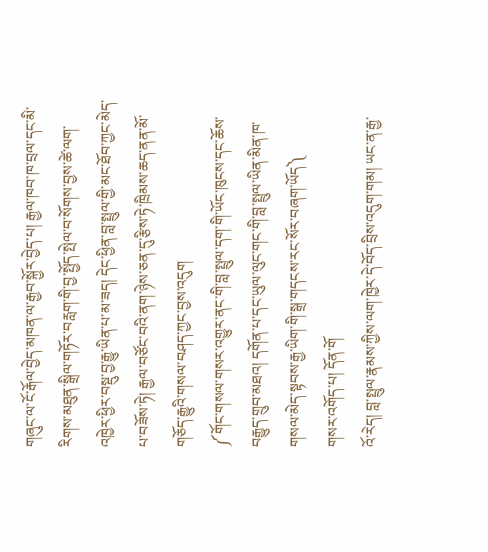གཞུང་ལ་ངོ་རྒོལ་བྱེད་མཁན་ལ་རྒྱབ་སྐྱོར་བྱེད་པ། རྒྱལ་ཁབ་ཁ་བྲལ་དང་མི་རིགས་མཐུན་སྒྲིལ་གཏོར་བརླག་གི་བྱ་སྤྱོད་སྤེལ་བ་སོགས་བྱས་ཚེ་ལག་འཁྱེར་ཕྱིར་བསྡུ་བྱ་རྒྱུ་ཡིན་པ་མ་ཟད། དེང་ཕྱིན་བླ་སྤྲུལ་གྱི་མང་ཐོབ་ཀྱང་མེད་པ་བཟོས་ཏེ། རྒྱལ་བཙོང་བའི་ནག་ཉེས་ཅན་དུ་རྩིས་ཏེ་ཁྲིམས་ཆད་ནན་མོ་གཅོད་རྒྱུའི་གསལ་བཤད་ཀྱང་བྱས་འདུག
༼གོང་གསལ་གསར་འགྱུར་ནང་གི་བླ་སྤྲུལ་དག་གི་ཡོང་ཁུངས་དང་ཆོས་བརྒྱུད་གྲུབ་མཐའ། དགོན་པ་དང་ཡུལ་ལུང་གང་གི་བླ་སྤྲུལ་ཡིན་མིན་ཁ་གསལ་མེད་སྟབས་རྒྱ་ཡིག་གི་སྒྲ་གདངས་རང་སོར་བཞག་ཡོད༽
གསར་འགོད་པ། དོན་གོ
འོ་རེད། བླ་སྤྲུལ་རྣམས་ཀྱིས་ལག་ཁྱེར་དེ་བོད་བྲིས་འདུག་གམ། ཡང་ན་རྒྱ་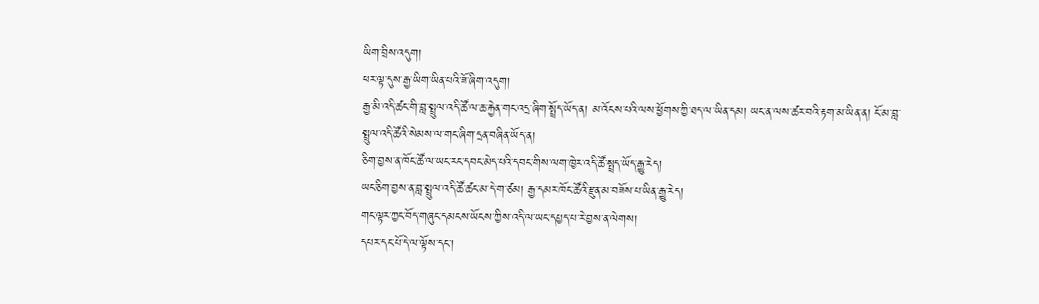ཡིག་བྲིས་འདུག།
ཕར་ལྟ་དུས་རྒྱ་ཡིག་ཡིན་པའི་ཟོ་ཞིག་འདུག།
རྒྱ་མི་འདི་ཚང་གི་བླ་སྤྲུལ་འདི་ཚོ་ལ་ཆ་རྐྱེན་གང་འདྲ་ཞིག་སྤྲོད་ཡོད་ན། མ་འོངས་པའི་ལས་ཕྱོགས་ཀྱི་ཐད་ལ་ཡིན་དམ། ཡང་ན་ལས་ཚར་བའི་རྟག་མ་ཡིན་ན། ངོ་མ་བླ་སྤྲུལ་འདི་ཚོའི་སེམས་ལ་གང་ཞིག་དྲན་བཞིན་ཡོད་ན།
ཅིག་བྱས་ན་ཁོང་ཚོ་ལ་ཡང་རང་དབང་མེད་པའི་དབང་གིས་ལག་ཁྱེར་འདི་ཚོ་སྤྲད་ཡོད་རྒྱུ་རེད།
ཡང་ཅིག་བྱས་ན་བླ་སྤྲུལ་འདི་ཚོ་ཚང་མ་དེ་ག་ཙམ། རྒྱ་དམར་ཁོང་ཚོའི་རྫུན་མ་བཟོས་པ་ཡིན་རྒྱུ་རེད།
གང་ལྟར་ཀྱང་བོད་གཞུང་དམངས་ཡོངས་ཀྱིས་འདི་ལ་ཡང་དཔྱད་པ་རེ་བྱས་ན་ལེགས།
དཔར་དང་པོ་དེ་ལ་ལྟོས་དང་།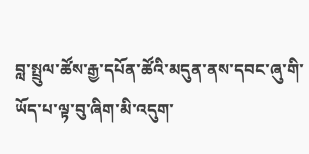བླ་སྤྲུལ་ཚོས་རྒྱ་དཔོན་ཚོའི་མདུན་ནས་དབང་ཞུ་གི་ཡོད་པ་ལྟ་བུ་ཞིག་མི་འདུག་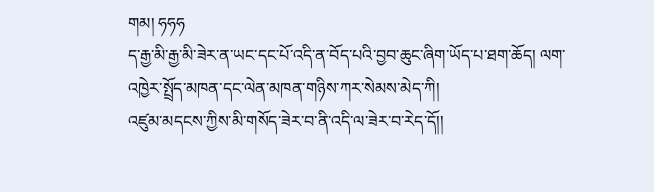གམ། ཧཧཧ
ད་རྒྱ་མི་རྒྱ་མི་ཟེར་ན་ཡང་དང་པོ་འདི་ན་བོད་པའི་བྱབ་ཆུང་ཞིག་ཡོད་པ་ཐག་ཆོད། ལག་འཁྱེར་སྤྲོད་མཁན་དང་ལེན་མཁན་གཉིས་ཀར་སེམས་མེད་ཀི།
འཛུམ་མདངས་ཀྱིས་མི་གསོད་ཟེར་བ་ནི་འདི་ལ་ཟེར་བ་རེད་དོ།།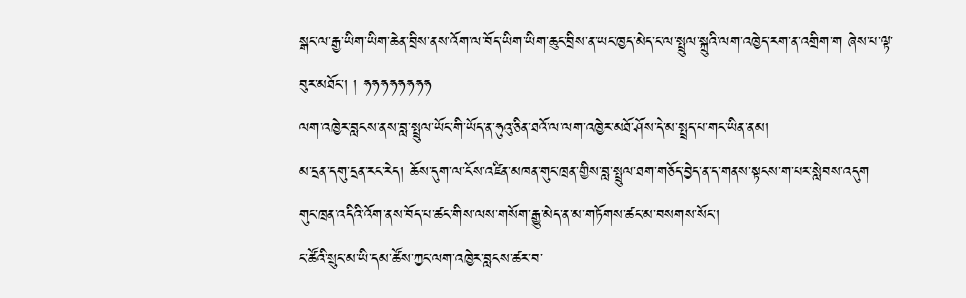སྒང་ལ་རྒྱ་ཡིག་ཡིག་ཆེན་བྲིས་ནས་འོག་ལ་བོད་ཡིག་ཡིག་ཆུང་བྲིས་ན་ཡང་ཁྱད་མེད་ང་ལ་སྤྲུལ་སྐྲུའི་ལག་འཁྱེད་རག་ན་འགྲིག་ག ཞེས་པ་ལྟ་བུར་མཐོང་། ། ཧཧཧཧཧཧཧཧ
ལག་འཁྱེར་བླངས་ནས་བླ་སྤྲུལ་ཡོང་གི་ཡོད་ན་ཧུའུ་ཅིན་ཐའོ་ལ་ལག་འཁྱེར་མཐོ་ཤོས་དེ་མ་སྤྲད་པ་གང་ཡིན་ནམ།
མ་དྲན་དགུ་དྲན་རང་རེད། ཆོས་དུག་ལ་ངོས་འཛིན་མཁན་གུང་ཁྲན་གྱིས་བླ་སྤྲུལ་ཐག་གཅོད་བྱེད་ན་ད་གནས་སྟངས་ག་པར་སླེབས་འདུག
གུང་ཁྲན་འདིའི་འོག་ནས་བོད་པ་ཚང་གིས་ལས་གསོག་རྒྱུ་མེད་ན་མ་གཏོགས་ཚང་མ་བསགས་སོང་།
ང་ཚོའི་སྲུང་མ་ཡི་དམ་ཚོས་ཀྱང་ལག་འཁྱེར་བླངས་ཚར་བ་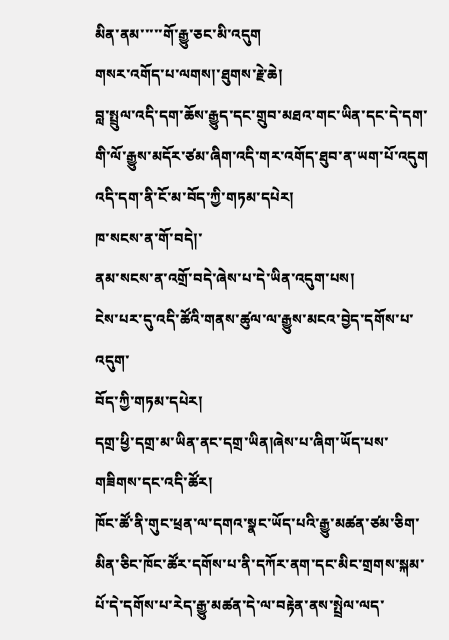མིན་ནམ་་་་་གོ་རྒྱུ་ཅང་མི་འདུག
གསར་འགོད་པ་ལགས།་ཐུགས་རྗེ་ཆེ།
བླ་སྤྲུལ་འདི་དག་ཆོས་རྒྱུད་དང་གྲུབ་མཐའ་གང་ཡིན་དང་དེ་དག་གི་ལོ་རྒྱུས་མདོར་ཙམ་ཞིག་འདི་གར་འགོད་ཐུབ་ན་ཡག་པོ་འདུག
འདི་དག་ནི་ངོ་མ་བོད་ཀྱི་གཏམ་དཔེར།
ཁ་སངས་ན་གོ་བདེ།་
ནམ་སངས་ན་འགྲོ་བདེ་ཞེས་པ་དེ་ཡིན་འདུག་པས།
ངེས་པར་དུ་འདི་ཚོའི་གནས་ཚུལ་ལ་རྒྱུས་མངའ་བྱེད་དགོས་པ་འདུག་
བོད་ཀྱི་གཏམ་དཔེར།
དགྲ་ཕྱི་དགྲ་མ་ཡིན་ནང་དགྲ་ཡིན།ཞེས་པ་ཞིག་ཡོད་པས་གཟིགས་དང་འདི་ཚོར།
ཁོང་ཚོ་ནི་གུང་ཕྲན་ལ་དགའ་སྣང་ཡོད་པའི་རྒྱུ་མཚན་ཙམ་ཅིག་མིན་ཅིང་ཁོང་ཚོར་དགོས་པ་ནི་དཀོར་ནག་དང་མིང་གྲགས་སྐམ་པོ་དེ་དགོས་པ་རེད་རྒྱུ་མཚན་དེ་ལ་བརྟེན་ནས་སྤྲེལ་ལད་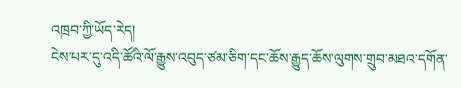འཁྲབ་ཀྱི་ཡོད་རེད།
ངེས་པར་དུ་འདི་ཚོའི་ལོ་རྒྱུས་འབུད་ཙམ་ཅིག་དང་ཆོས་རྒྱུད་ཆོས་ལུགས་གྲུབ་མཐའ་དགོན་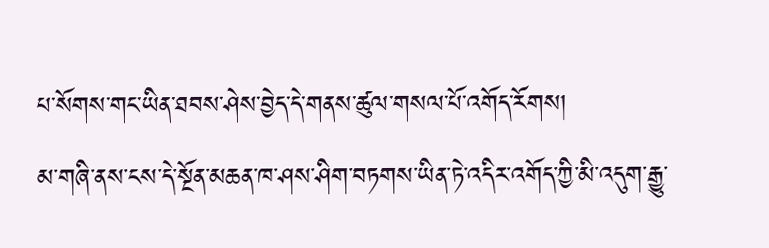པ་སོགས་གང་ཡིན་ཐབས་ཤེས་བྱེད་དེ་གནས་ཚུལ་གསལ་པོ་འགོད་རོགས།
མ་གཞི་ནས་ངས་དེ་སྔོན་མཆན་ཁ་ཤས་ཤིག་བཏགས་ཡིན་ཏེ་འདིར་འགོད་ཀྱི་མི་འདུག་རྒྱུ་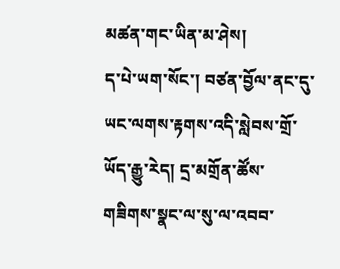མཚན་གང་ཡིན་མ་ཤེས།
ད་པེ་ཡག་སོང་། བཙན་བྱོལ་ནང་དུ་ཡང་ལགས་རྟགས་འདི་སླེབས་གྲོ་ཡོད་རྒྱུ་རེད། དྲ་མགྲོན་ཚོས་གཟིགས་སྣང་ལ་སུ་ལ་འབབ་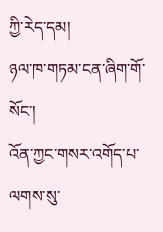ཀྱི་རེད་དམ།
ཉལ་ཁ་གཏམ་ངན་ཞིག་གོ་སོང་།
འོན་ཀྱང་གསར་འགོད་པ་ལགས་སུ་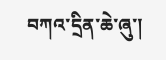བཀའ་དྲིན་ཆེ་ཞུ་།